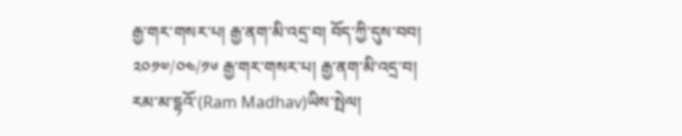རྒྱ་གར་གསར་པ། རྒྱ་ནག་མི་འདྲ་བ། བོད་ཀྱི་དུས་བབ། ༢༠༡༧/༠༤/༡༦ རྒྱ་གར་གསར་པ། རྒྱ་ནག་མི་འདྲ་བ། རམ་མ་དྷའོ་(Ram Madhav)ཡིས་སྤེལ།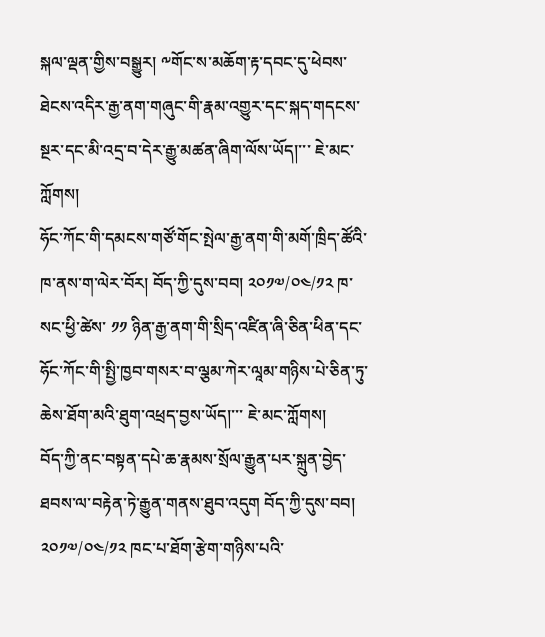སྐལ་ལྡན་གྱིས་བསྒྱུར། ༸གོང་ས་མཆོག་རྟ་དབང་དུ་ཕེབས་ཐེངས་འདིར་རྒྱ་ནག་གཞུང་གི་རྣམ་འགྱུར་དང་སྐད་གདངས་སྔར་དང་མི་འདྲ་བ་དེར་རྒྱུ་མཚན་ཞིག་ལོས་ཡོད།་་་ ཇེ་མང་ཀློགས།
ཧོང་ཀོང་གི་དམངས་གཙོ་གོང་སྤེལ་རྒྱ་ནག་གི་མགོ་ཁྲིད་ཚོའི་ཁ་ནས་ག་ལེར་བོར། བོད་ཀྱི་དུས་བབ། ༢༠༡༧/༠༤/༡༢ ཁ་སང་ཕྱི་ཚེས་ ༡༡ ཉིན་རྒྱ་ནག་གི་སྲིད་འཛིན་ཞི་ཅིན་ཕིན་དང་ཧོང་ཀོང་གི་སྤྱི་ཁྱབ་གསར་བ་ལྕམ་ཀེར་ལཱམ་གཉིས་པེ་ཅིན་ཏུ་ཆེས་ཐོག་མའི་ཐུག་འཕྲད་བྱས་ཡོད།་་་ ཇེ་མང་ཀློགས།
བོད་ཀྱི་ནང་བསྟན་དཔེ་ཆ་རྣམས་སྲོལ་རྒྱུན་པར་སྐྲུན་བྱེད་ཐབས་ལ་བརྟེན་ཏེ་རྒྱུན་གནས་ཐུབ་འདུག བོད་ཀྱི་དུས་བབ། ༢༠༡༧/༠༤/༡༢ ཁང་པ་ཐོག་རྩེག་གཉིས་པའི་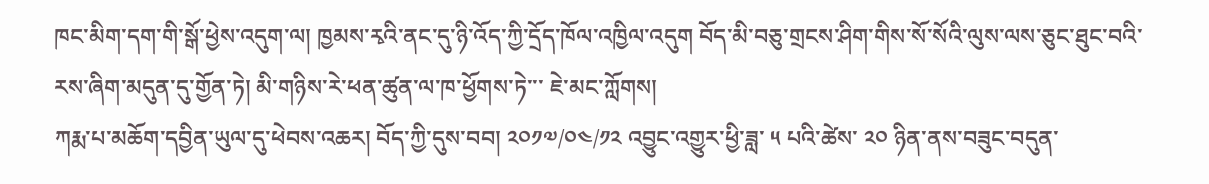ཁང་མིག་དག་གི་སྒོ་ཕྱེས་འདུག་ལ། ཁྱམས་རྭའི་ནང་དུ་ཉི་འོད་ཀྱི་དྲོད་ཁོལ་འཁྱིལ་འདུག བོད་མི་བཅུ་གྲངས་ཤིག་གིས་སོ་སོའི་ལུས་ལས་ཅུང་ཐུང་བའི་རས་ཞིག་མདུན་དུ་གྱོན་ཏེ། མི་གཉིས་རེ་ཕན་ཚུན་ལ་ཁ་ཕྱོགས་ཏེ་་་ ཇེ་མང་ཀློགས།
ཀརྨ་པ་མཆོག་དབྱིན་ཡུལ་དུ་ཕེབས་འཆར། བོད་ཀྱི་དུས་བབ། ༢༠༡༧/༠༤/༡༢ འབྱུང་འགྱུར་ཕྱི་ཟླ་ ༥ པའི་ཚེས་ ༢༠ ཉིན་ནས་བཟུང་བདུན་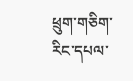ཕྲུག་གཅིག་རིང་དཔལ་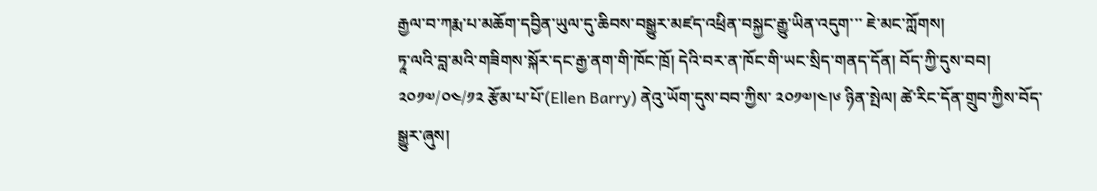རྒྱལ་བ་ཀརྨ་པ་མཆོག་དབྱིན་ཡུལ་དུ་ཆིབས་བསྒྱུར་མཛད་འཕྲིན་བསྐྱང་རྒྱུ་ཡིན་འདུག་་་ ཇེ་མང་ཀློགས།
ཏཱ་ལའི་བླ་མའི་གཟིགས་སྐོར་དང་རྒྱ་ནག་གི་ཁོང་ཁྲོ། དེའི་བར་ན་ཁོང་གི་ཡང་སྲིད་གནད་དོན། བོད་ཀྱི་དུས་བབ། ༢༠༡༧/༠༤/༡༢ རྩོམ་པ་པོ་(Ellen Barry) ནེའུ་ཡོག་དུས་བབ་ཀྱིས་ ༢༠༡༧།༤།༦ ཉིན་སྤེལ། ཚེ་རིང་དོན་གྲུབ་ཀྱིས་བོད་སྒྱུར་ཞུས།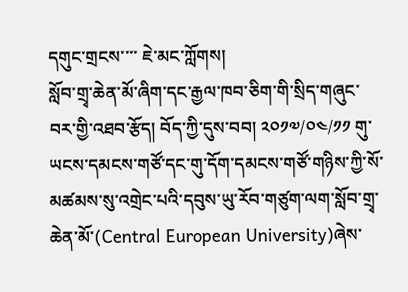དགུང་གྲངས་་་་ ཇེ་མང་ཀློགས།
སློབ་གྲྭ་ཆེན་མོ་ཞིག་དང་རྒྱལ་ཁབ་ཅིག་གི་སྲིད་གཞུང་བར་གྱི་འཐབ་རྩོད། བོད་ཀྱི་དུས་བབ། ༢༠༡༧/༠༤/༡༡ གུ་ཡངས་དམངས་གཙོ་དང་གུ་དོག་དམངས་གཙོ་གཉིས་ཀྱི་སོ་མཚམས་སུ་འགྲེང་པའི་དབུས་ཡུ་རོབ་གཙུག་ལག་སློབ་གྲྭ་ཆེན་མོ་(Central European University)ཞེས་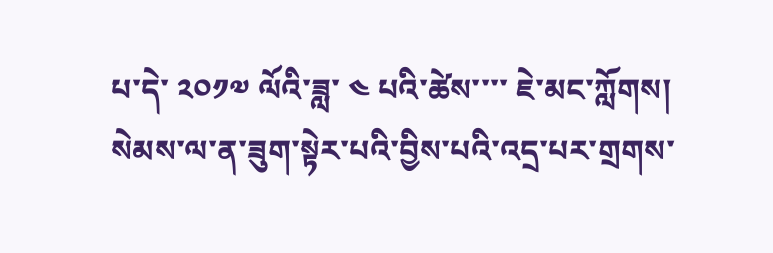པ་དེ་ ༢༠༡༧ ལོའི་ཟླ་ ༤ པའི་ཚེས་་་་ ཇེ་མང་ཀློགས།
སེམས་ལ་ན་ཟུག་སྟེར་པའི་བྱིས་པའི་འདྲ་པར་གྲགས་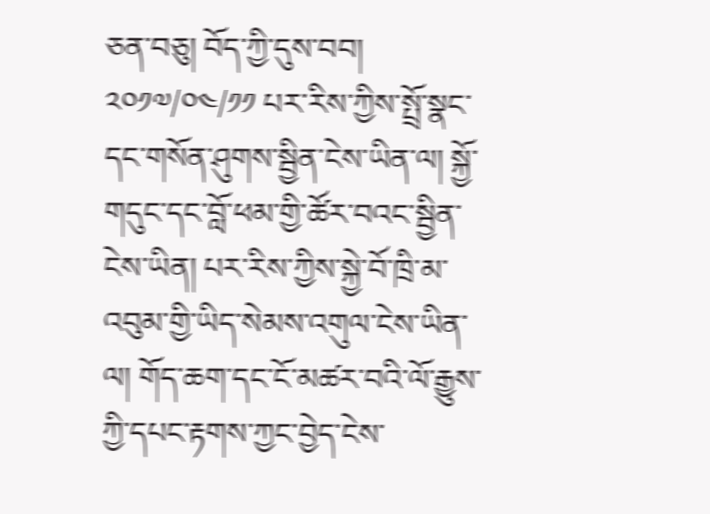ཅན་བཅུ། བོད་ཀྱི་དུས་བབ། ༢༠༡༧/༠༤/༡༡ པར་རིས་ཀྱིས་སྤྲོ་སྣང་དང་གསོན་ཤུགས་སྦྱིན་ངེས་ཡིན་ལ། སྐྱོ་གདུང་དང་བློ་ཕམ་གྱི་ཚོར་བའང་སྦྱིན་ངེས་ཡིན། པར་རིས་ཀྱིས་སྐྱེ་བོ་ཁྲི་མ་འབུམ་གྱི་ཡིད་སེམས་འགུལ་ངེས་ཡིན་ལ། གོད་ཆག་དང་ངོ་མཚར་བའི་ལོ་རྒྱུས་ཀྱི་དཔང་རྟགས་ཀྱང་བྱེད་ངེས་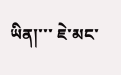ཡིན།་་་ ཇེ་མང་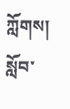ཀློགས།
སློབ་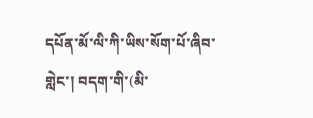དཔོན་མོ་ལི་ཀི་ཡིས་སོག་པོ་ཞིབ་གླེང་། བདག་གི་(མི་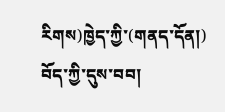རིགས)ཁྱེད་ཀྱི་(གནད་དོན།) བོད་ཀྱི་དུས་བབ།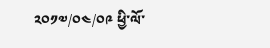༢༠༡༧/༠༤/༠༩ ཕྱི་ལོ་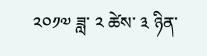༢༠༡༧ ཟླ་ ༢ ཚེས་ ༣ ཉིན་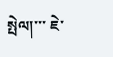སྤེལ།་་་ ཇེ་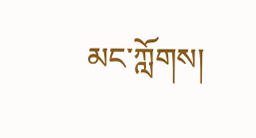མང་ཀློགས།